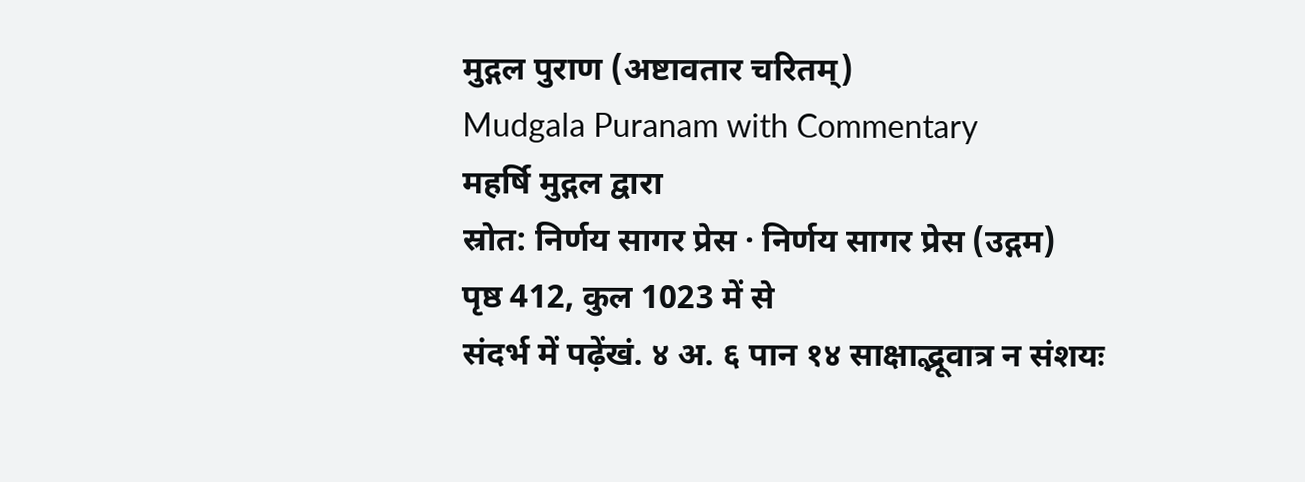मुद्गल पुराण (अष्टावतार चरितम्)
Mudgala Puranam with Commentary
महर्षि मुद्गल द्वारा
स्रोत: निर्णय सागर प्रेस · निर्णय सागर प्रेस (उद्गम)
पृष्ठ 412, कुल 1023 में से
संदर्भ में पढ़ेंखं. ४ अ. ६ पान १४ साक्षाद्भूवात्र न संशयः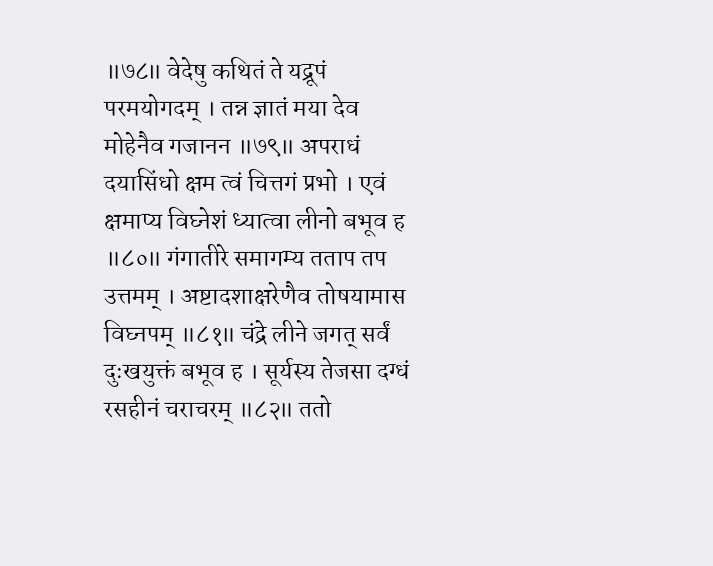॥७८॥ वेदेषु कथितं ते यद्रूपं परमयोगदम् । तन्न ज्ञातं मया देव मोहेनैव गजानन ॥७९॥ अपराधं दयासिंधो क्षम त्वं चित्तगं प्रभो । एवं क्षमाप्य विघ्नेशं ध्यात्वा लीनो बभूव ह ॥८०॥ गंगातीरे समागम्य तताप तप उत्तमम् । अष्टादशाक्षरेणैव तोषयामास विघ्नपम् ॥८१॥ चंद्रे लीने जगत् सर्वं दुःखयुक्तं बभूव ह । सूर्यस्य तेजसा दग्धं रसहीनं चराचरम् ॥८२॥ ततो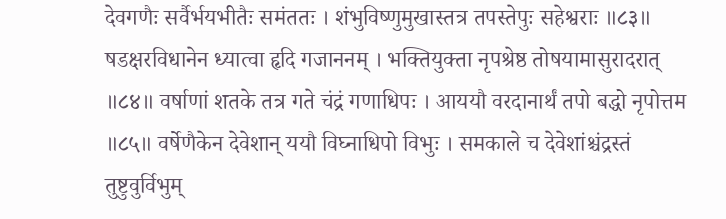देवगणैः सर्वैर्भयभीतैः समंततः । शंभुविष्णुमुखास्तत्र तपस्तेपुः सहेश्वराः ॥८३॥ षडक्षरविधानेन ध्यात्वा हृदि गजाननम् । भक्तियुक्ता नृपश्रेष्ठ तोषयामासुरादरात् ॥८४॥ वर्षाणां शतके तत्र गते चंद्रं गणाधिपः । आययौ वरदानार्थं तपो बद्धो नृपोत्तम ॥८५॥ वर्षेणैकेन देवेशान् ययौ विघ्नाधिपो विभुः । समकाले च देवेशांश्चंद्रस्तं तुष्टुवुर्विभुम्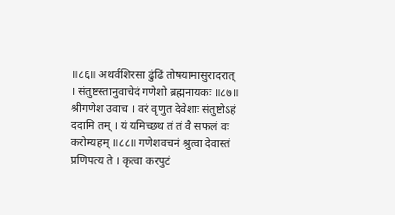॥८६॥ अथर्वशिरसा ढुंढिं तोषयामासुरादरात् । संतुष्टस्तानुवाचेदं गणेशो ब्रह्मनायकः ॥८७॥ श्रीगणेश उवाच । वरं वृणुत देवेशाः संतुष्टोऽहं ददामि तम् । यं यमिच्छथ तं तं वै सफलं वः करोम्यहम् ॥८८॥ गणेशवचनं श्रुत्वा देवास्तं प्रणिपत्य ते । कृत्वा करपुटं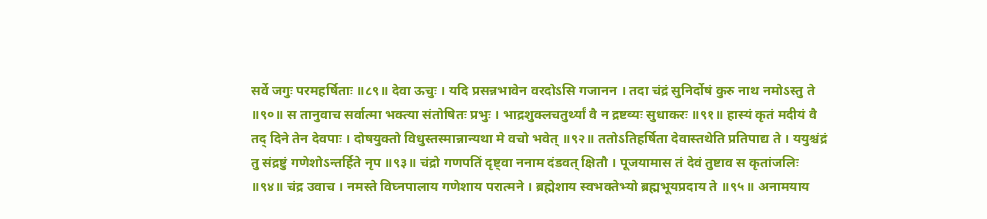सर्वे जगुः परमहर्षिताः ॥८९॥ देवा ऊचुः । यदि प्रसन्नभावेन वरदोऽसि गजानन । तदा चंद्रं सुनिर्दोषं कुरु नाथ नमोऽस्तु ते ॥९०॥ स तानुवाच सर्वात्मा भक्त्या संतोषितः प्रभुः । भाद्रशुक्लचतुर्थ्यां वै न द्रष्टव्यः सुधाकरः ॥९१॥ हास्यं कृतं मदीयं वै तद् दिने तेन देवपाः । दोषयुक्तो विधुस्तस्मान्नान्यथा मे वचो भवेत् ॥९२॥ ततोऽतिहर्षिता देवास्तथेति प्रतिपाद्य ते । ययुश्चंद्रं तु संद्रष्टुं गणेशोऽन्तर्हिते नृप ॥९३॥ चंद्रो गणपतिं दृष्ट्वा ननाम दंडवत् क्षितौ । पूजयामास तं देवं तुष्टाव स कृतांजलिः ॥९४॥ चंद्र उवाच । नमस्ते विघ्नपालाय गणेशाय परात्मने । ब्रह्मेशाय स्वभक्तेभ्यो ब्रह्मभूयप्रदाय ते ॥९५॥ अनामयाय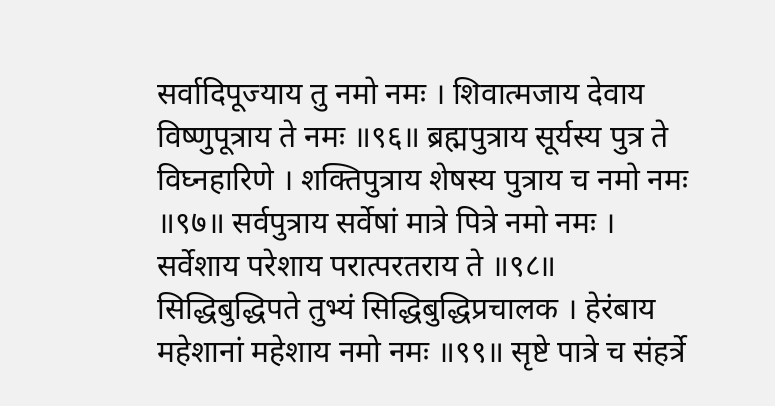सर्वादिपूज्याय तु नमो नमः । शिवात्मजाय देवाय विष्णुपूत्राय ते नमः ॥९६॥ ब्रह्मपुत्राय सूर्यस्य पुत्र ते विघ्नहारिणे । शक्तिपुत्राय शेषस्य पुत्राय च नमो नमः ॥९७॥ सर्वपुत्राय सर्वेषां मात्रे पित्रे नमो नमः । सर्वेशाय परेशाय परात्परतराय ते ॥९८॥ सिद्धिबुद्धिपते तुभ्यं सिद्धिबुद्धिप्रचालक । हेरंबाय महेशानां महेशाय नमो नमः ॥९९॥ सृष्टे पात्रे च संहर्त्रे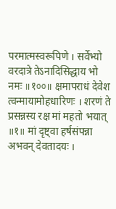परमात्मस्वरूपिणे । सर्वेभ्यो वरदात्रे तेऽनादिसिद्धाय भो नमः ॥१००॥ क्षमापराधं देवेश त्वन्मायामोहधारिणः । शरणं ते प्रसन्नस्य रक्ष मां महतो भयात् ॥१॥ मां दृष्ट्वा हर्षसंपन्ना अभवन् देवतादयः ।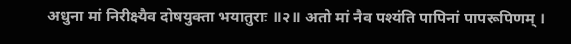अधुना मां निरीक्ष्यैव दोषयुक्ता भयातुराः ॥२॥ अतो मां नैव पश्यंति पापिनां पापरूपिणम् ।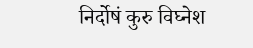निर्दोषं कुरु विघ्नेश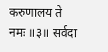करुणालय ते नमः ॥३॥ सर्वदा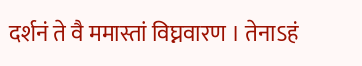दर्शनं ते वै ममास्तां विघ्नवारण । तेनाऽहं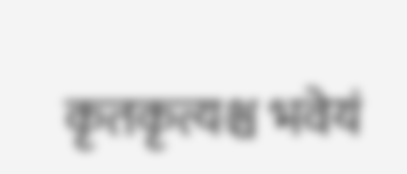कृतकृत्यश्च भवेयं